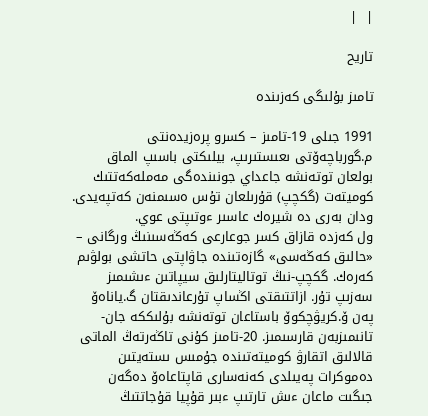|  |

تاريح

تامىز بۇلىگى كەزىندە

1991 جىلى 19-تامىز – كسرو پرەزيدەنتى م.گورباچەۆتى ىعىستىرىپ، بيلىكتى باسىپ الماق بولعان توتەنشە جاعداي جونىندەگى مەملەكەتتىك كوميتەت (گكچپ) قۇرىلعان تۇس ەسىمنەن كەتپەيدى. ودان بەرى دە شيرەك عاسىر ءوتىپتى عوي.
ول كەزدە قازاق كسر جوعارعى كەڭەسىنىڭ ورگانى – «حالىق كەڭەسى» گازەتىندە جاۋاپتى حاتشى بولۋىم كەرەك. گكچپ-نىڭ توتاليتارلىق سيپاتىن ءىشىمىز سەزىپ تۇر. ازاتتىقتى اڭساپ تۇرعاندىقتان گ.ياناەۆ پەن ۆ.كريۋچكوۆ باستاعان توتەنشە بۇلىككە جان-تانىمىزبەن قارسىمىز. 20-تامىز كۇنى تاڭەرتەڭ الماتى قالالىق اتقارۋ كوميتەتىندە جۇمىس ىستەيتىن دەموكرات پەيىلدى كەنەسارى قاپتاعاەۆ دەگەن جىگىت ماعان ءىش تارتىپ ءبىر قۇپيا قۇجاتتىڭ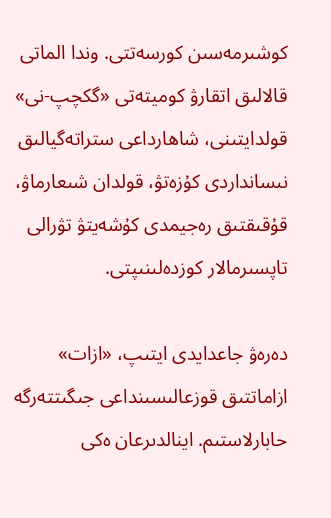كوشىرمەسىن كورسەتتى. وندا الماتى قالالىق اتقارۋ كوميتەتى «گكچپ-نى» قولدايتىنى، شاھارداعى ستراتەگيالىق نىسانداردى كۇزەتۋ، قولدان شىعارماۋ، قۇقىقتىق رەجيمدى كۇشەيتۋ تۋرالى تاپسىرمالار كوزدەلىنىپتى.

دەرەۋ جاعدايدى ايتىپ، «ازات» ازاماتتىق قوزعالىسىنداعى جىگىتتەرگە حابارلاستىم. اينالدىرعان ەكى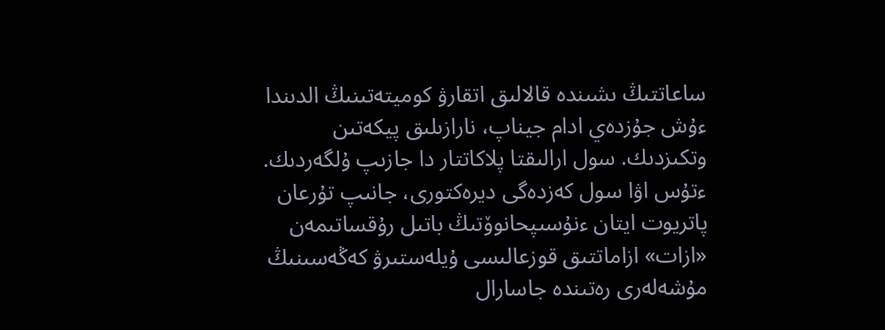ساعاتتىڭ ىشىندە قالالىق اتقارۋ كوميتەتىنىڭ الدىندا ءۇش جۇزدەي ادام جيناپ، نارازىلىق پيكەتىن وتكىزدىك. سول ارالىقتا پلاكاتتار دا جازىپ ۇلگەردىك. ءتۇس اۋا سول كەزدەگى ديرەكتورى، جانىپ تۇرعان پاتريوت ايتان ءنۇسىپحانوۆتىڭ باتىل رۇقساتىمەن «ازات» ازاماتتىق قوزعالىسى ۇيلەستىرۋ كەڭەسىنىڭ مۇشەلەرى رەتىندە جاسارال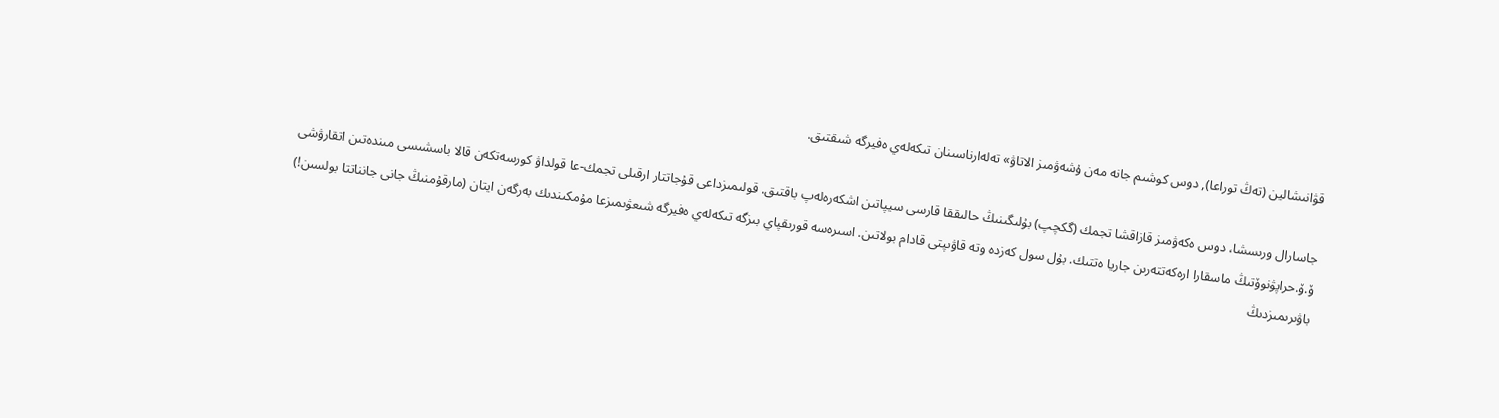قۋانىشالين (تەڭ توراعا), دوس كوشىم جانە مەن ۇشەۋمىز الاتاۋ» تەلەارناسىنان تىكەلەي ەفيرگە شىقتىق.

جاسارال ورىسشا، دوس ەكەۋمىز قازاقشا تجمك (گكچپ) بۇلىگىنىڭ حالىققا قارسى سيپاتىن اشكەرەلەپ باقتىق. قولىمىزداعى قۇجاتتار ارقىلى تجمك-عا قولداۋ كورسەتكەن قالا باسشىسى مىندەتىن اتقارۋشى ۆ.ۆ.حراپۋنوۆتىڭ ماسقارا ارەكەتتەرىن جاريا ەتتىك. بۇل سول كەزدە وتە قاۋىپتى قادام بولاتىن. اسىرەسە قورىقپاي بىزگە تىكەلەي ەفيرگە شىعۋىمىزعا مۇمكىندىك بەرگەن ايتان (مارقۇمنىڭ جانى جانناتتا بولسىن!) باۋىرىمىزدىڭ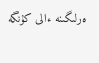ەرلىگىنە ءالى كۇنگە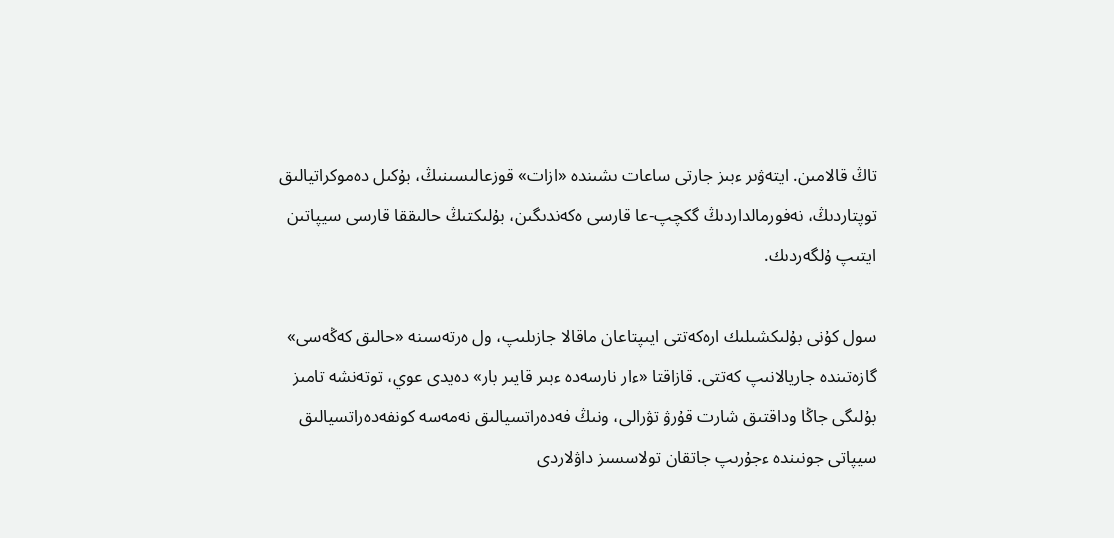تاڭ قالامىن. ايتەۋىر ءبىز جارتى ساعات ىشىندە «ازات» قوزعالىسىنىڭ، بۇكىل دەموكراتيالىق توپتاردىڭ، نەفورمالداردىڭ گكچپ-عا قارسى ەكەندىگىن، بۇلىكتىڭ حالىققا قارسى سيپاتىن ايتىپ ۇلگەردىك.

سول كۇنى بۇلىكشىلىك ارەكەتتى ايىپتاعان ماقالا جازىلىپ، ول ەرتەسىنە «حالىق كەڭەسى» گازەتىندە جاريالانىپ كەتتى. قازاقتا «ءار نارسەدە ءبىر قايىر بار» دەيدى عوي، توتەنشە تامىز بۇلىگى جاڭا وداقتىق شارت قۇرۋ تۋرالى، ونىڭ فەدەراتسيالىق نەمەسە كونفەدەراتسيالىق سيپاتى جونىندە ءجۇرىپ جاتقان تولاسسىز داۋلاردى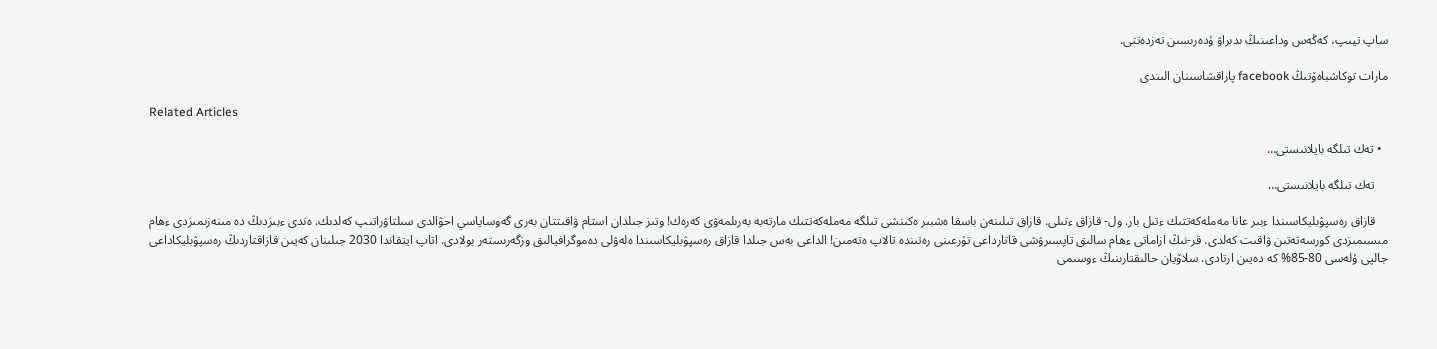ساپ تيىپ، كەڭەس وداعىنىڭ ىدىراۋ ۇدەرىسىن تەزدەتتى.

مارات توكاشباەۆتىڭ facebook پاراقشاسىنان الىندى

Related Articles

  • تەك تىلگە بايلانىستى…

    تەك تىلگە بايلانىستى…

    قازاق رەسپۋبليكاسىندا ءبىر عانا مەملەكەتتىك ءتىل بار. ول- قازاق ءتىلى. قازاق تىلىنەن باسقا ەشبىر ەكىنشى تىلگە مەملەكەتتىك مارتەبە بەرىلمەۋى كەرەك! وتىز جىلدان استام ۋاقىتتان بەرى گەوساياسي احۋالدى سىلتاۋراتىپ كەلدىك. ەندى ءبىزدىڭ دە مىنەزىمىزدى ءھام مىسىمىزدى كورسەتەتىن ۋاقىت كەلدى. قر-نىڭ ازاماتى ءھام سالىق تاپسىرۋشى قاتارداعى تۇرعىنى رەتىندە تالاپ ەتەمىن! الداعى بەس جىلدا قازاق رەسپۋبليكاسىندا ەلەۋلى دەموگرافيالىق وزگەرىستەر بولادى. اتاپ ايتقاندا 2030 جىلىنان كەيىن قازاقتاردىڭ رەسپۋبليكاداعى جالپى ۇلەسى 80-85% كە دەيىن ارتادى. سلاۆيان حالىقتارىنىڭ ءوسىمى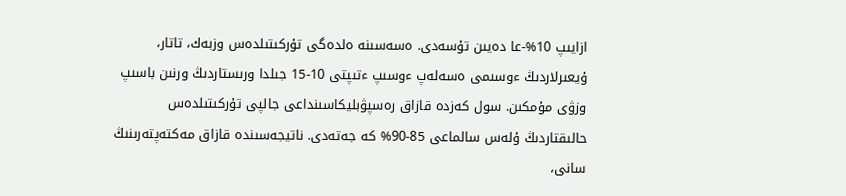ازايىپ 10%-عا دەيىن تۇسەدى. ەسەسىنە ەلدەگى تۇركىتىلدەس وزبەك، تاتار، ۇيعىرلاردىڭ ءوسىمى ەسەلەپ ءوسىپ ءتىپتى 10-15 جىلدا ورىستاردىڭ ورنىن باسىپ وزۋى مۇمكىن. سول كەزدە قازاق رەسپۋبليكاسىنداعى جالپى تۇركىتىلدەس حالىقتاردىڭ ۇلەس سالماعى 85-90% كە جەتەدى. ناتيجەسىندە قازاق مەكتەپتەرىنىڭ سانى،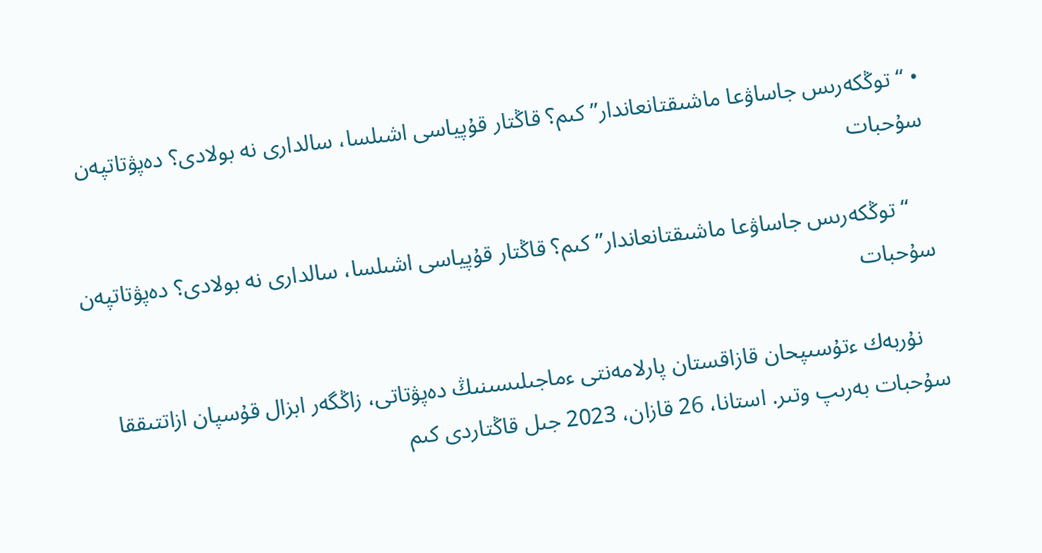• “توڭكەرىس جاساۋعا ماشىقتانعاندار” كىم؟ قاڭتار قۇپياسى اشىلسا، سالدارى نە بولادى؟ دەپۋتاتپەن سۇحبات

    “توڭكەرىس جاساۋعا ماشىقتانعاندار” كىم؟ قاڭتار قۇپياسى اشىلسا، سالدارى نە بولادى؟ دەپۋتاتپەن سۇحبات

    نۇربەك ءتۇسىپحان قازاقستان پارلامەنتى ءماجىلىسىنىڭ دەپۋتاتى، زاڭگەر ابزال قۇسپان ازاتتىققا سۇحبات بەرىپ وتىر. استانا، 26 قازان، 2023 جىل قاڭتاردى كىم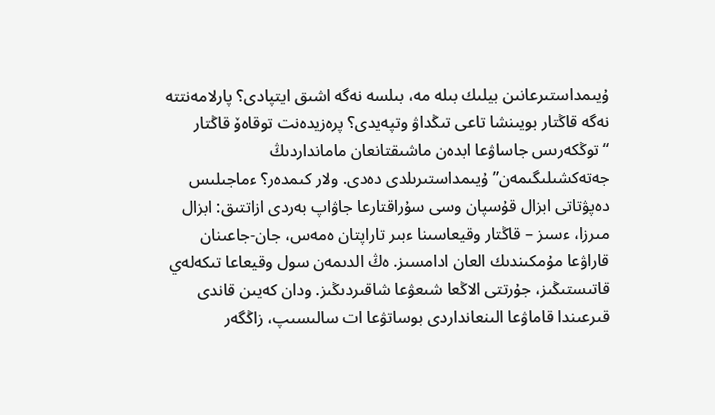ۇيىمداستىرعانىن بيلىك بىلە مە، بىلسە نەگە اشىق ايتپادى؟ پارلامەنتتە نەگە قاڭتار بويىنشا تاعى تىڭداۋ وتپەيدى؟ پرەزيدەنت توقاەۆ قاڭتار “توڭكەرىس جاساۋعا ابدەن ماشىقتانعان مامانداردىڭ جەتەكشىلىگىمەن” ۇيىمداستىرىلدى دەدى. ولار كىمدەر؟ ءماجىلىس دەپۋتاتى ابزال قۇسپان وسى سۇراقتارعا جاۋاپ بەردى ازاتتىق: ابزال مىرزا، ءسىز – قاڭتار وقيعاسىنا ءبىر تاراپتان ەمەس، جان-جاعىنان قاراۋعا مۇمكىندىك العان ادامسىز. ەڭ الدىمەن سول وقيعاعا تىكەلەي قاتىستىڭىز، جۇرتتى الاڭعا شىعۋعا شاقىردىڭىز. ودان كەيىن قاندى قىرعىندا قاماۋعا الىنعانداردى بوساتۋعا ات سالىسىپ، زاڭگەر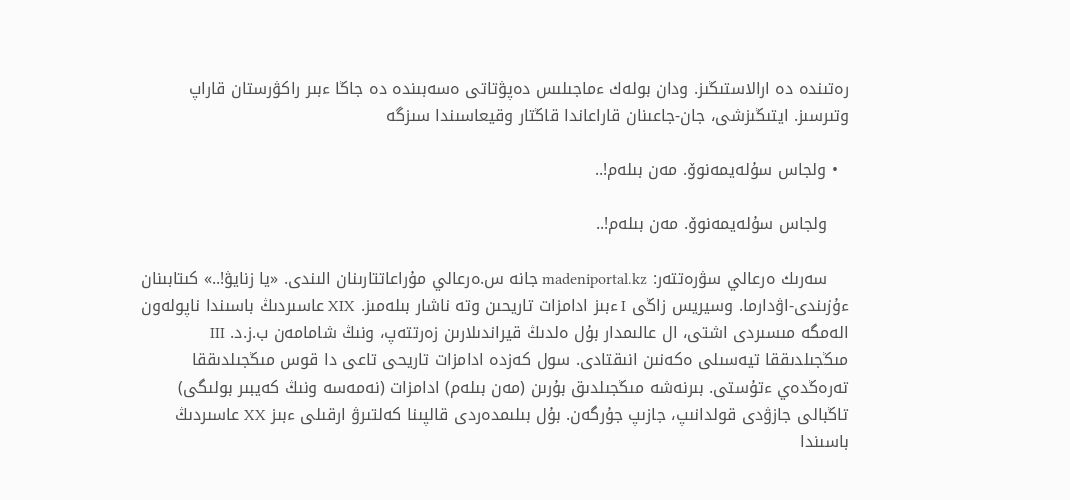رەتىندە دە ارالاستىڭىز. ودان بولەك ءماجىلىس دەپۋتاتى ەسەبىندە دە جاڭا ءبىر راكۋرستان قاراپ وتىرسىز. ايتىڭىزشى، جان-جاعىنان قاراعاندا قاڭتار وقيعاسىندا سىزگە

  • ولجاس سۇلەيمەنوۆ. مەن بىلەم!..

    ولجاس سۇلەيمەنوۆ. مەن بىلەم!..

    سەرىك ەرعالي سۋرەتتەر: madeniportal.kz جانە س.ەرعالي مۇراعاتتارىنان الىندى. «يا زنايۋ!..» كىتابىنان ءۇزىندى-اۋدارما. وسيريس زاڭى I ءبىز ادامزات تاريحىن وتە ناشار بىلەمىز. XIX عاسىردىڭ باسىندا ناپولەون الەمگە مىسىردى اشتى، ال عالىمدار بۇل ەلدىڭ قيراندىلارىن زەرتتەپ، ونىڭ شامامەن ب.ز.د. III مىڭجىلدىققا تيەسىلى ەكەنىن انىقتادى. سول كەزدە ادامزات تاريحى تاعى دا قوس مىڭجىلدىققا تەرەڭدەي ءتۇستى. بىرنەشە مىڭجىلدىق بۇرىن (مەن بىلەم) ادامزات (نەمەسە ونىڭ كەيبىر بولىگى) تاڭبالى جازۋدى قولدانىپ، جازىپ جۇرگەن. بۇل بىلىمدەردى قالپىنا كەلتىرۋ ارقىلى ءبىز XX عاسىردىڭ باسىندا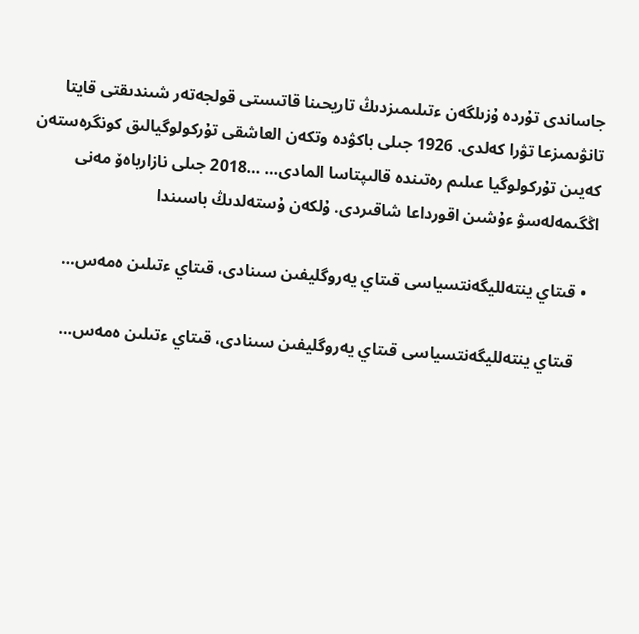جاساندى تۇردە ۇزىلگەن ءتىلىمىزدىڭ تاريحىنا قاتىستى قولجەتەر شىندىقتى قايتا تانۋىمىزعا تۋرا كەلدى. 1926 جىلى باكۋدە وتكەن العاشقى تۇركولوگيالىق كونگرەستەن كەيىن تۇركولوگيا عىلىم رەتىندە قالىپتاسا المادى… …2018 جىلى نازارباەۆ مەنى اڭگىمەلەسۋ ءۇشىن اقورداعا شاقىردى. ۇلكەن ۇستەلدىڭ باسىندا

  • قىتاي ينتەلليگەنتسياسى قىتاي يەروگليفىن سىنادى، قىتاي ءتىلىن ەمەس…

    قىتاي ينتەلليگەنتسياسى قىتاي يەروگليفىن سىنادى، قىتاي ءتىلىن ەمەس…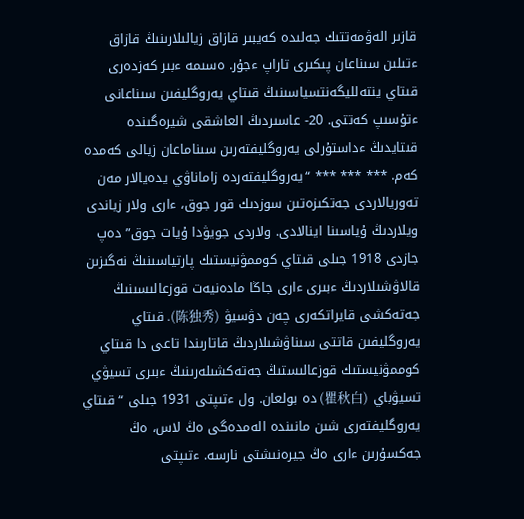قازىر الەۋمەتتىك جەلىدە كەيبىر قازاق زيالىلارىنىڭ قازاق ءتىلىن سىناعان پىكىرى تاراپ ءجۇر. ەسىمە ءبىر كەزدەرى قىتاي ينتەلليگەنتسياسىنىڭ قىتاي يەروگليفىن سىناعانى ءتۇسىپ كەتتى. 20- عاسىردىڭ العاشقى شيرەگىندە قىتايدىڭ ءداستۇرلى يەروگليفتەرىن سىناماعان زيالى كەمدە كەم. *** *** *** “يەروگليفتەردە زاماناۋي يدەيالار مەن تەوريالاردى جەتكىزەتىن سوزدىك قور جوق، ءارى ولار زياندى ويلاردىڭ ۇياسىنا اينالادى. ولاردى جويۋدا ۇيات جوق” دەپ جازدى 1918 جىلى قىتاي كوممۋنيستىك پارتياسىنىڭ نەگىزىن قالاۋشىلاردىڭ ءبىرى ءارى جاڭا مادەنيەت قوزعالىسىنىڭ جەتەكشى قايراتكەرى چەن دۋسيۋ (陈独秀). قىتاي يەروگليفىن قاتتى سىناۋشىلاردىڭ قاتارىندا تاعى دا قىتاي كوممۋنيستىك قوزعالىستىڭ جەتەكشىلەرىنىڭ ءبىرى تسيۋي تسيۋباي (瞿秋白) دە بولعان. ول ءتىپتى 1931 جىلى “قىتاي يەروگليفتەرى شىن مانىندە الەمدەگى ەڭ لاس، ەڭ جەكسۇرىن ءارى ەڭ جيرەنىشتى نارسە. ءتىپتى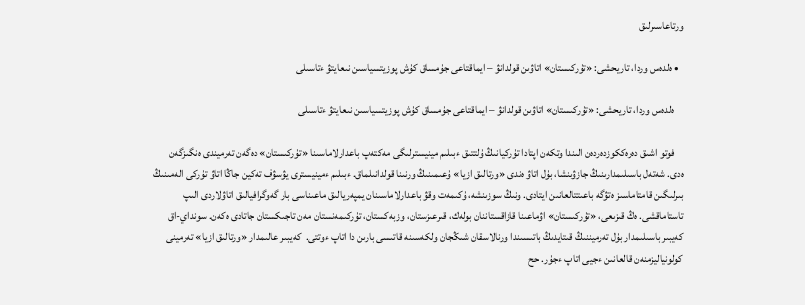ورتاعاسىرلىق

  • ەلدەس وردا، تاريحشى: «تۇركىستان» اتاۋىن قولدانۋ – ايماقتاعى جۇمساق كۇش پوزيتسياسىن نىعايتۋ ءتاسىلى

    ەلدەس وردا، تاريحشى: «تۇركىستان» اتاۋىن قولدانۋ – ايماقتاعى جۇمساق كۇش پوزيتسياسىن نىعايتۋ ءتاسىلى

    فوتو اشىق دەرەككوزدەردەن الىندا وتكەن اپتادا تۇركيانىڭ ۇلتتىق ءبىلىم مينيسترلىگى مەكتەپ باعدارلاماسىنا «تۇركىستان» دەگەن تەرميندى ەنگىزگەن ەدى. شەتەل باسىلىمدارىنىڭ جازۋىنشا، بۇل اتاۋ ەندى «ورتالىق ازيا» ۇعىمىنىڭ ورنىنا قولدانىلماق. ءبىلىم ءمينيسترى يۋسۋف تەكين جاڭا اتاۋ تۇركى الەمىنىڭ بىرلىگىن قامتاماسىز ەتۋگە باعىتتالعانىن ايتادى. ونىڭ سوزىنشە، ۇكىمەت وقۋ باعدارلاماسىنان يمپەريالىق ماعىناسى بار گەوگرافيالىق اتاۋلاردى الىپ تاستاماقشى. ەڭ قىزىعى، «تۇركىستان» اۋماعىنا قازاقستاننان بولەك، قىرعىزستان، وزبەكستان، تۇركىمەنستان مەن تاجىكستان جاتادى ەكەن. سونداي-اق كەيبىر باسىلىمدار بۇل تەرميننىڭ قىتايدىڭ باتىسىندا ورنالاسقان شىڭجان ولكەسىنە قاتىسى بارىن دا اتاپ ءوتتى.  كەيبىر عالىمدار «ورتالىق ازيا» تەرمينى كولونياليزمنەن قالعانىن ءجيى اتاپ ءجۇر. حح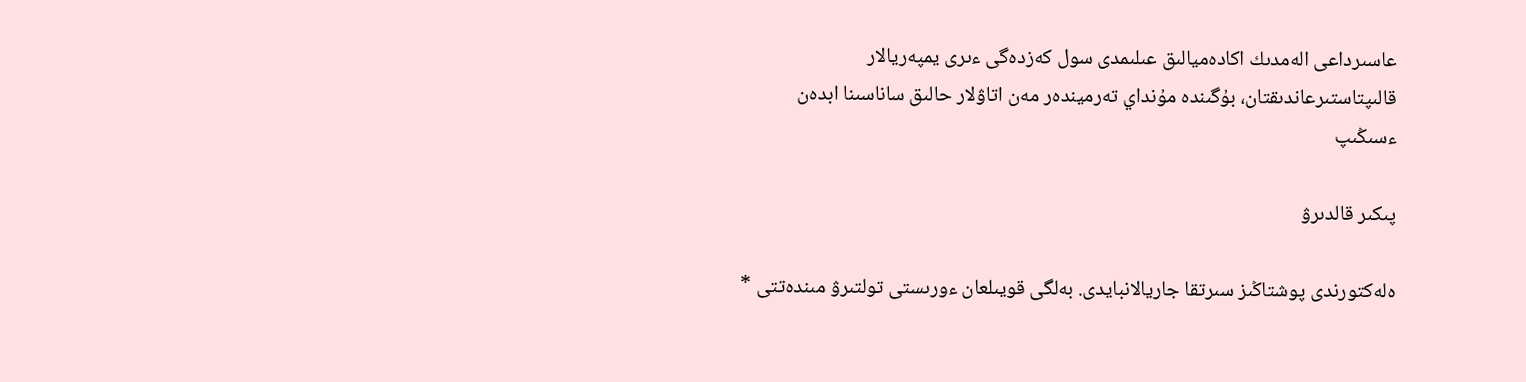عاسىرداعى الەمدىك اكادەميالىق عىلىمدى سول كەزدەگى ءىرى يمپەريالار قالىپتاستىرعاندىقتان، بۇگىندە مۇنداي تەرميندەر مەن اتاۋلار حالىق ساناسىنا ابدەن ءسىڭىپ

پىكىر قالدىرۋ

ەلەكتورندى پوشتاڭىز سىرتقا جاريالانبايدى. بەلگى قويىلعان ءورىستى تولتىرۋ مىندەتتى *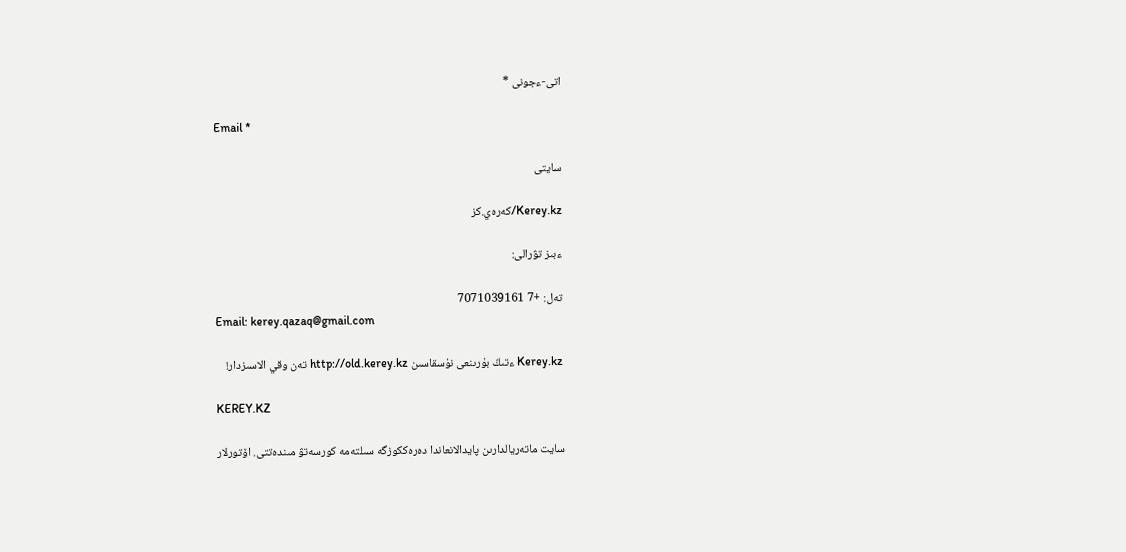اتى-ءجونى *

Email *

سايتى

Kerey.kz/كەرەي.كز

ءبىز تۋرالى:

تەل: +7 7071039161
Email: kerey.qazaq@gmail.com

Kerey.kz ءتىڭ بۇرىنعى نۇسقاسىن http://old.kerey.kz تەن وقي الاسىزدار!

KEREY.KZ

سايت ماتەريالدارىن پايدالانعاندا دەرەككوزگە سىلتەمە كورسەتۋ مىندەتتى. اۆتورلار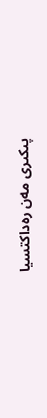پىكىرى مەن رەداكتسيا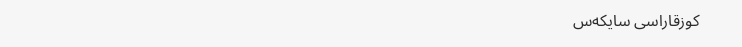كوزقاراسى سايكەس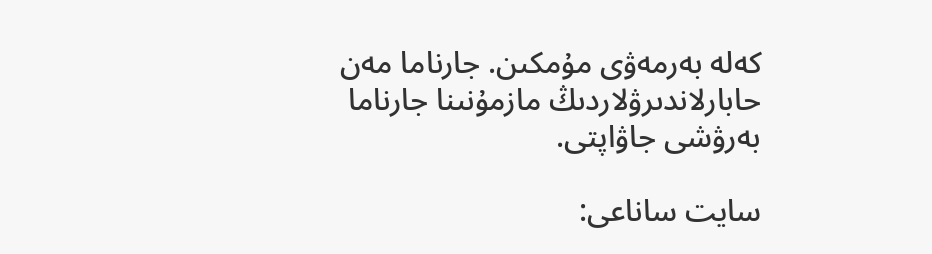كەلە بەرمەۋى مۇمكىن. جارناما مەن حابارلاندىرۋلاردىڭ مازمۇنىنا جارناما بەرۋشى جاۋاپتى.

سايت ساناعى: